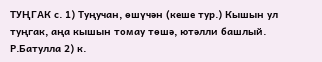ТУҢГАК с. 1) Туңучан, өшүчән (кеше тур.) Кышын ул туңгак, аңа кышын томау төшә, ютәлли башлый. Р.Батулла 2) к.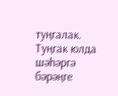туңгалак. Туңгак юлда шәһәргә бәрәңге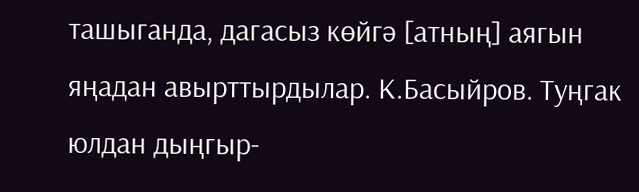ташыганда, дагасыз көйгә [атның] аягын яңадан авырттырдылар. К.Басыйров. Туңгак юлдан дыңгыр-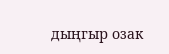дыңгыр озак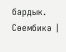бардык. Сөембикә |